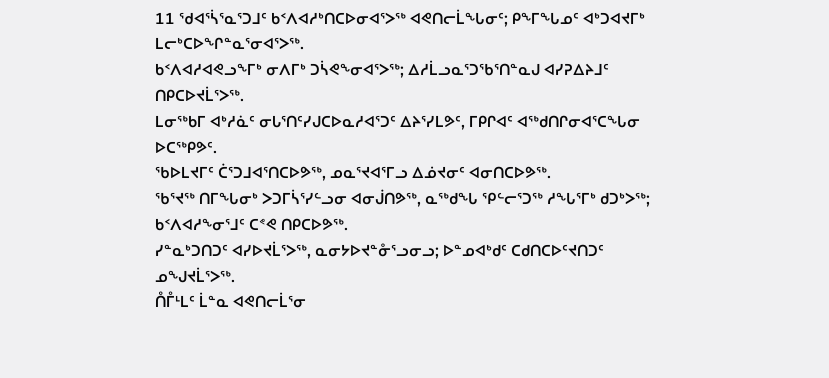11 ᖁᐊᕐᓵᕐᓇᕐᑐᒧᑦ ᑲᑉᐱᐊᓱᒃᑎᑕᐅᓂᐊᕐᐳᖅ ᐊᕙᑎᓕᒫᖓᓂᑦ; ᑭᖕᒥᖓᓄᑦ ᐊᒃᑐᐊᔪᒥᒃ ᒪᓕᒃᑕᐅᖏᓐᓇᕐᓂᐊᕐᐳᖅ.
ᑲᑉᐱᐊᓱᐊᕙᓗᖕᒥᒃ ᓂᐱᒥᒃ ᑐᓵᕙᖕᓂᐊᕐᐳᖅ; ᐃᓱᒫᓗᓇᕐᑐᖃᕐᑎᓐᓇᒍ ᐊᓯᕈᐃᔨᒧᑦ ᑎᑭᑕᐅᔪᒫᕐᐳᖅ.
ᒪᓂᖅᑲᒥ ᐊᒃᓱᓈᑦ ᓂᒐᕐᑎᑦᓯᒍᑕᐅᓇᓱᐊᕐᑐᑦ ᐃᔨᕐᓯᒪᕗᑦ, ᒥᑭᒋᐊᑦ ᐊᖅᑯᑎᒋᓂᐊᕐᑕᖓᓂ ᐅᑕᖅᑭᕗᑦ.
ᖃᐅᒪᔪᒥᑦ ᑖᕐᑐᒧᐊᕐᑎᑕᐅᕗᖅ, ᓄᓇᕐᔪᐊᕐᒥᓗ ᐃᓅᔪᓂᑦ ᐊᓂᑎᑕᐅᕗᖅ.
ᖃᕐᔪᖅ ᑎᒥᖓᓂᒃ ᐳᑐᒥᓵᕐᓯᓪᓗᓂ ᐊᓂᒎᑎᕗᖅ, ᓇᖅᑯᖓ ᕿᓪᓕᕐᑐᖅ ᓱᖓᕐᒥᒃ ᑯᑐᒃᐳᖅ; ᑲᑉᐱᐊᓱᖕᓂᕐᒧᑦ ᑕᕝᕙ ᑎᑭᑕᐅᕗᖅ.
ᓯᓐᓇᒃᑐᑎᑐᑦ ᐊᓯᐅᔪᒫᕐᐳᖅ, ᓇᓂᔭᐅᔪᓐᓁᕐᓗᓂᓗ; ᐅᓐᓄᐊᒃᑯᑦ ᑕᑯᑎᑕᐅᑦᔪᑎᑐᑦ ᓄᖑᔪᒫᕐᐳᖅ.
ᑍᒤᒻᒪᑦ ᒫᓐᓇ ᐊᕙᑎᓕᒫᕐᓂ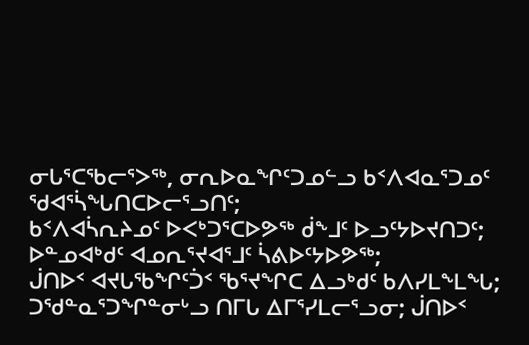ᓂᒐᕐᑕᖃᓕᕐᐳᖅ, ᓂᕆᐅᓇᖏᑦᑐᓄᓪᓗ ᑲᑉᐱᐊᓇᕐᑐᓄᑦ ᖁᐊᕐᓵᖓᑎᑕᐅᓕᕐᓗᑎᑦ;
ᑲᑉᐱᐊᓵᕆᔨᓄᑦ ᐅᐸᒃᑐᕐᑕᐅᕗᖅ ᑰᖕᒧᑦ ᐅᓗᑦᔭᐅᔪᑎᑐᑦ; ᐅᓐᓄᐊᒃᑯᑦ ᐊᓄᕆᕐᔪᐊᕐᒧᑦ ᓵᕕᐅᑦᔭᐅᕗᖅ;
ᒎᑎᐅᑉ ᐊᔪᒐᖃᖏᑦᑑᑉ ᖃᕐᔪᖏᑕ ᐃᓗᒃᑯᑦ ᑲᐱᓯᒪᖕᒪᖓ; ᑐᖁᓐᓇᕐᑐᖏᓐᓂᒡᓗ ᑎᒥᒐ ᐃᒥᕐᓯᒪᓕᕐᓗᓂ; ᒎᑎᐅᑉ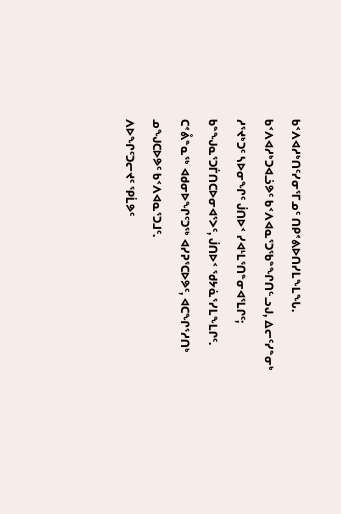ᑲᑉᐱᐊᓱᒃᑎᑦᓯᓂᕐᒥᓄᑦ ᑎᑭᕝᕕᐅᑎᓯᒪᖕᒪᖓ.
ᑲᑉᐱᐊᓱᒃᑐᐊᓘᕗᑦ ᑲᑉᐱᐊᓇᕐᑐᖃᓐᖏᑎᓪᓗᒍ, ᐃᓕᑦᓯᓐᓂᒃ ᓱᕐᔪᒃᑐᑦ ᓴᐅᓂᖏᑦ ᒎᑎᐅᑉ ᓯᐊᒻᒪᕐᑎᓐᓂᐊᕐᒪᒋᑦ; ᑲᓐᖑᓇᕐᑐᒦᑎᑕᐅᓂᐊᕐᐳᑦ, ᒎᑎᐅᑉ ᖁᔭᓈᕐᓯᒪᖕᒪᒋᑦ.
ᑕᕝᕔᓐᓇᖅ ᐊᑯᓂᐅᖏᑦᑐᖅ ᐊᓯᕈᕐᑕᐅᕗᑦ, ᐊᑕᖏᕐᓱᑎᒃ ᓄᖑᑕᐅᕗᑦ ᑲᑉᐱᐊᓇᕐᑐᒧᑦ.
ᐱᐅᖏᑦᑐᓕᔪᑦ ᕿᒫᕗᑦ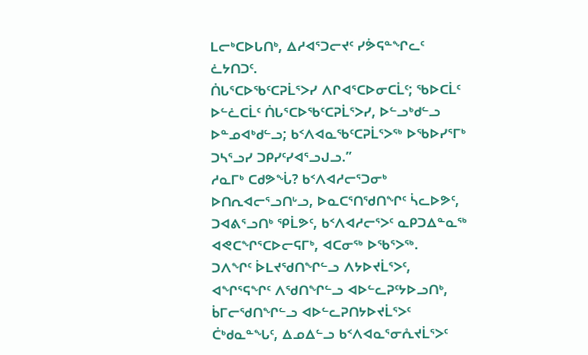ᒪᓕᒃᑕᐅᒐᑎᒃ, ᐃᓱᐊᕐᑐᓕᔪᑦ ᓯᕘᕋᓐᖏᓚᑦ ᓛᔭᑎᑐᑦ.
ᑏᒐᕐᑕᐅᖃᑦᑕᕈᒫᕐᐳᓯ ᐱᒋᐊᕐᑕᐅᓂᑕᒫᑦ; ᖃᐅᑕᒫᑦ ᐅᓪᓛᑕᒫᑦ ᑏᒐᕐᑕᐅᖃᑦᑕᕈᒫᕐᐳᓯ, ᐅᓪᓗᒃᑯᓪᓗ ᐅᓐᓄᐊᒃᑯᓪᓗ; ᑲᑉᐱᐊᓇᖃᑦᑕᕈᒫᕐᐳᖅ ᐅᖃᐅᓯᕐᒥᒃ ᑐᓴᕐᓗᓯ ᑐᑭᓯᑦᓯᐊᕐᓗᒍᓗ.”
ᓱᓇᒥᒃ ᑕᑯᕗᖔ? ᑲᑉᐱᐊᓱᓕᕐᑐᓂᒃ ᐅᑎᕆᐊᓕᕐᓗᑎᒡᓗ, ᐅᓇᑕᕐᑎᖁᑎᖏᑦ ᓵᓚᐅᕗᑦ, ᑐᐊᕕᕐᓗᑎᒃ ᕿᒫᕗᑦ, ᑲᑉᐱᐊᓱᓕᕐᐳᑦ ᓇᑭᑐᐃᓐᓇᖅ ᐊᕙᑕᖏᕐᑕᐅᓕᕋᒥᒃ, ᐊᑕᓂᖅ ᐅᖃᕐᐳᖅ.
ᑐᐱᖏᑦ ᐆᒪᔪᖁᑎᖏᓪᓗ ᐱᔭᐅᔪᒫᕐᐳᑦ, ᐊᖏᕐᕋᖏᑦ ᐱᖁᑎᖏᓪᓗ ᐊᐅᓪᓚᕈᑦᔭᐅᓗᑎᒃ, ᑳᒥᓕᖁᑎᖏᓪᓗ ᐊᐅᓪᓚᕈᑎᔭᐅᔪᒫᕐᐳᑦ ᑖᒃᑯᓇᓐᖓᑦ, ᐃᓄᐃᓪᓗ ᑲᑉᐱᐊᓇᕐᓂᕅᔪᒫᕐᐳᑦ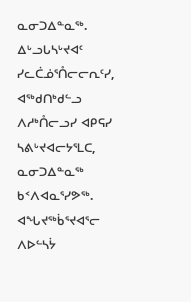ᓇᓂᑐᐃᓐᓇᖅ.
ᐃᒡᓗᒐᓴᒡᔪᐊᑦ ᓯᓚᑖᓅᕐᑍᓕᓕᕆᑦᓯ, ᐊᖅᑯᑎᒃᑯᓪᓗ ᐱᓱᒃᑍᓕᓗᓯ ᐊᑭᕋᓯ ᓴᕕᒡᔪᐊᓕᔭᕐᒪᑕ, ᓇᓂᑐᐃᓐᓇᖅ ᑲᑉᐱᐊᓇᕐᓯᕗᖅ.
ᐊᖓᔪᖅᑳᕐᔪᐊᕐᓕ ᐱᐅᓪᓴᔮ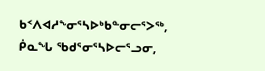ᑲᑉᐱᐊᓱᖕᓂᕐᓴᐅᒃᑲᓐᓂᓕᕐᐳᖅ, ᑮᓇᖓ ᖃᑯᕐᓂᕐᓴᐅᓕᕐᓗᓂ,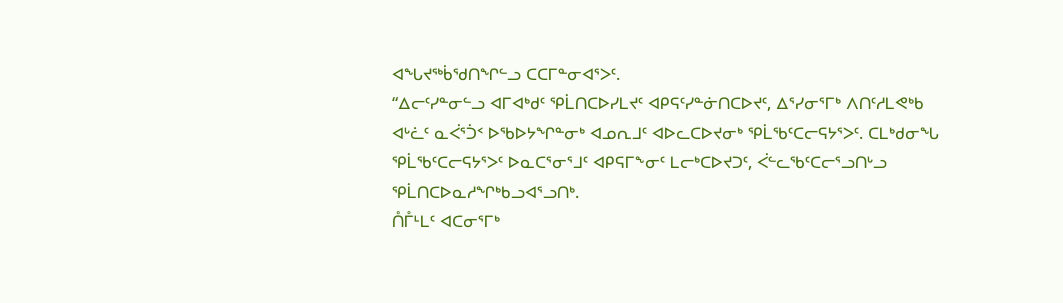ᐊᖓᔪᖅᑳᖁᑎᖏᓪᓗ ᑕᑕᒥᓐᓂᐊᕐᐳᑦ.
“ᐃᓕᑦᓯᓐᓂᓪᓗ ᐊᒥᐊᒃᑯᑦ ᕿᒫᑎᑕᐅᓯᒪᔪᑦ ᐊᑭᕋᑦᓯᓐᓃᑎᑕᐅᔪᑦ, ᐃᕐᓯᓂᕐᒥᒃ ᐱᑎᑦᓱᒪᕙᒃᑲ ᐊᒡᓛᑦ ᓇᐹᕐᑑᑉ ᐅᖃᐅᔭᖏᓐᓂᒃ ᐊᓄᕆᒧᑦ ᐊᐅᓚᑕᐅᔪᓂᒃ ᕿᒫᖃᑦᑕᓕᕋᔭᕐᐳᑦ. ᑕᒪᒃᑯᓂᖓ ᕿᒫᖃᑦᑕᓕᕋᔭᕐᐳᑦ ᐅᓇᑕᕐᓂᕐᒧᑦ ᐊᑭᕋᒥᖕᓂᑦ ᒪᓕᒃᑕᐅᔪᑐᑦ, ᐹᓪᓚᖃᑦᑕᓕᕐᓗᑎᒡᓗ ᕿᒫᑎᑕᐅᓇᓱᖏᒃᑲᓗᐊᕐᓗᑎᒃ.
ᑍᒤᒻᒪᑦ ᐊᑕᓂᕐᒥᒃ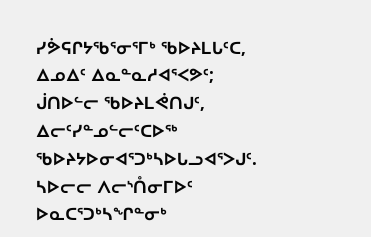ᓯᕘᕋᒋᔭᖃᕐᓂᕐᒥᒃ ᖃᐅᔨᒪᒐᑦᑕ, ᐃᓄᐃᑦ ᐃᓇᓐᓇᓱᐊᕐᐸᕗᑦ; ᒎᑎᐅᓪᓕ ᖃᐅᔨᒪᕚᑎᒍᑦ, ᐃᓕᑦᓯᓐᓄᓪᓕᑦᑕᐅᖅ ᖃᐅᔨᔭᐅᓂᐊᕐᑐᒃᓴᐅᒐᓗᐊᕐᐳᒍᑦ.
ᓴᐅᓕᓕ ᐱᓕᔅᑍᓂᒥᐅᑦ ᐅᓇᑕᕐᑐᒃᓴᖏᓐᓂᒃ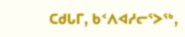ᑕᑯᒐᒥ, ᑲᑉᐱᐊᓱᓕᕐᐳᖅ,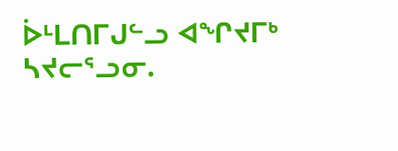ᐆᒻᒪᑎᒥᒍᓪᓗ ᐊᖏᔪᒥᒃ ᓴᔪᓕᕐᓗᓂ.